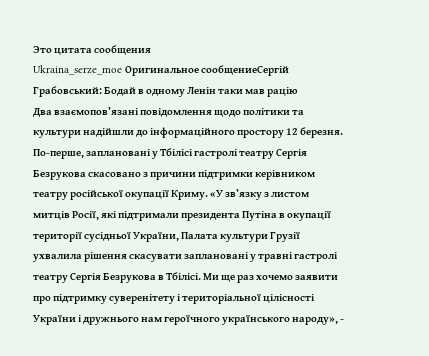Это цитата сообщения
Ukraina_serze_moe Оригинальное сообщениеСергій Грабовський: Бодай в одному Ленін таки мав рацію
Два взаємопов’язані повідомлення щодо політики та культури надійшли до інформаційного простору 12 березня.
По-перше, заплановані у Тбілісі гастролі театру Сергія Безрукова скасовано з причини підтримки керівником театру російської окупації Криму. «У зв’язку з листом митців Росії, які підтримали президента Путіна в окупації території сусідньої України, Палата культури Грузії ухвалила рішення скасувати заплановані у травні гастролі театру Сергія Безрукова в Тбілісі. Ми ще раз хочемо заявити про підтримку суверенітету і територіальної цілісності України і дружнього нам героїчного українського народу», -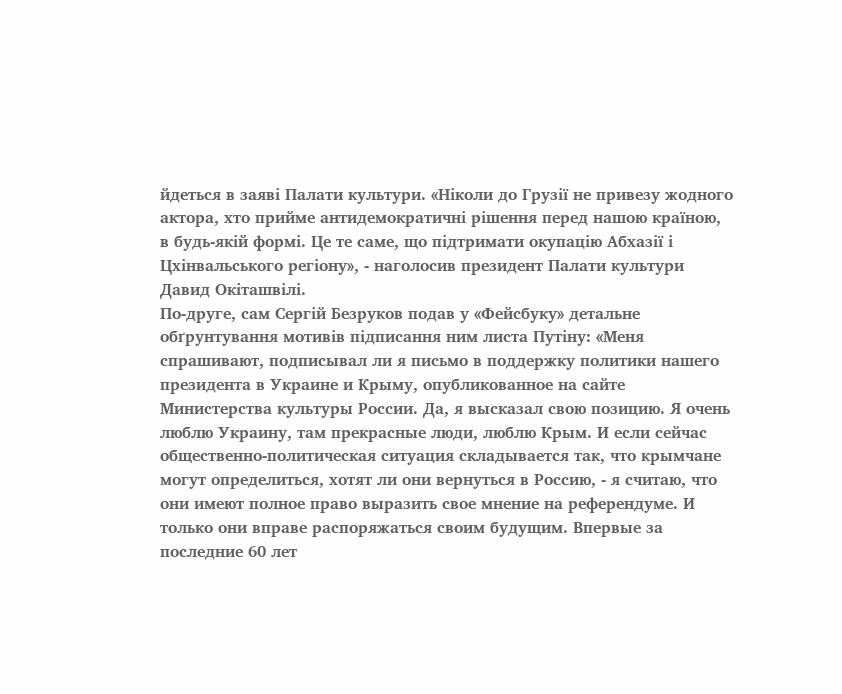йдеться в заяві Палати культури. «Ніколи до Грузії не привезу жодного актора, хто прийме антидемократичні рішення перед нашою країною, в будь-якій формі. Це те саме, що підтримати окупацію Абхазії і Цхінвальського регіону», - наголосив президент Палати культури Давид Окіташвілі.
По-друге, сам Сергій Безруков подав у «Фейсбуку» детальне обґрунтування мотивів підписання ним листа Путіну: «Меня спрашивают, подписывал ли я письмо в поддержку политики нашего президента в Украине и Крыму, опубликованное на сайте Министерства культуры России. Да, я высказал свою позицию. Я очень люблю Украину, там прекрасные люди, люблю Крым. И если сейчас общественно-политическая ситуация складывается так, что крымчане могут определиться, хотят ли они вернуться в Россию, - я считаю, что они имеют полное право выразить свое мнение на референдуме. И только они вправе распоряжаться своим будущим. Впервые за последние 60 лет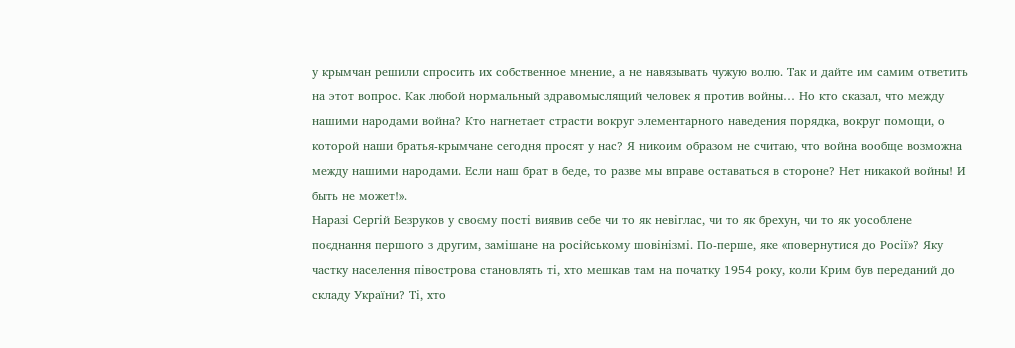у крымчан решили спросить их собственное мнение, а не навязывать чужую волю. Так и дайте им самим ответить на этот вопрос. Как любой нормальный здравомыслящий человек я против войны… Но кто сказал, что между нашими народами война? Кто нагнетает страсти вокруг элементарного наведения порядка, вокруг помощи, о которой наши братья-крымчане сегодня просят у нас? Я никоим образом не считаю, что война вообще возможна между нашими народами. Если наш брат в беде, то разве мы вправе оставаться в стороне? Нет никакой войны! И быть не может!».
Наразі Сергій Безруков у своєму пості виявив себе чи то як невіглас, чи то як брехун, чи то як уособлене поєднання першого з другим, замішане на російському шовінізмі. По-перше, яке «повернутися до Росії»? Яку частку населення півострова становлять ті, хто мешкав там на початку 1954 року, коли Крим був переданий до складу України? Ті, хто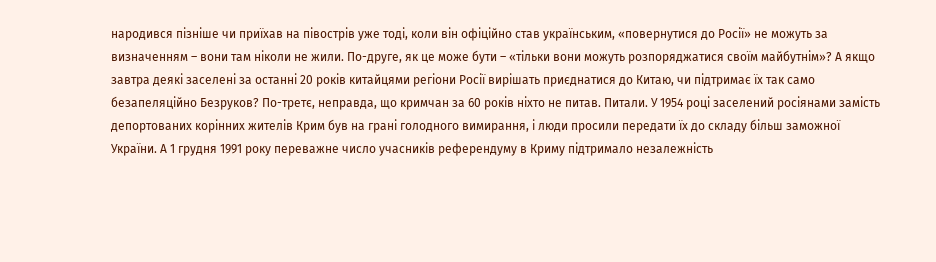народився пізніше чи приїхав на півострів уже тоді, коли він офіційно став українським, «повернутися до Росії» не можуть за визначенням – вони там ніколи не жили. По-друге, як це може бути – «тільки вони можуть розпоряджатися своїм майбутнім»? А якщо завтра деякі заселені за останні 20 років китайцями регіони Росії вирішать приєднатися до Китаю, чи підтримає їх так само безапеляційно Безруков? По-третє, неправда, що кримчан за 60 років ніхто не питав. Питали. У 1954 році заселений росіянами замість депортованих корінних жителів Крим був на грані голодного вимирання, і люди просили передати їх до складу більш заможної України. А 1 грудня 1991 року переважне число учасників референдуму в Криму підтримало незалежність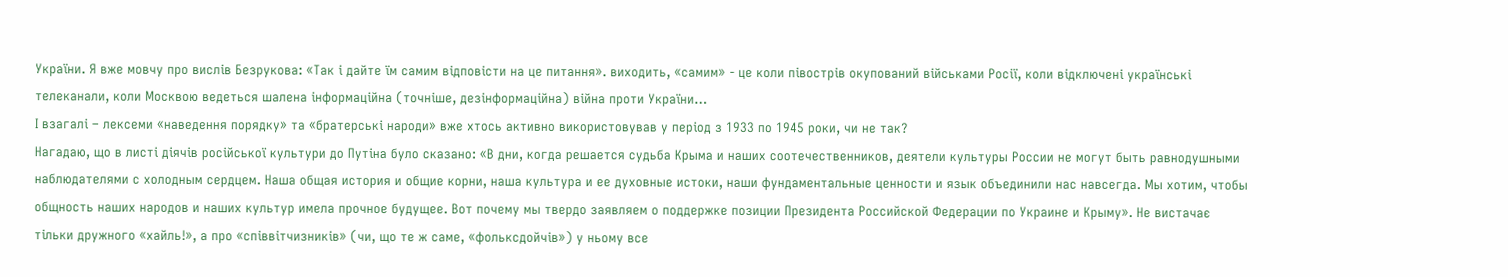України. Я вже мовчу про вислів Безрукова: «Так і дайте їм самим відповісти на це питання». виходить, «самим» - це коли півострів окупований військами Росії, коли відключені українські телеканали, коли Москвою ведеться шалена інформаційна (точніше, дезінформаційна) війна проти України…
І взагалі – лексеми «наведення порядку» та «братерські народи» вже хтось активно використовував у період з 1933 по 1945 роки, чи не так?
Нагадаю, що в листі діячів російської культури до Путіна було сказано: «В дни, когда решается судьба Крыма и наших соотечественников, деятели культуры России не могут быть равнодушными наблюдателями с холодным сердцем. Наша общая история и общие корни, наша культура и ее духовные истоки, наши фундаментальные ценности и язык объединили нас навсегда. Мы хотим, чтобы общность наших народов и наших культур имела прочное будущее. Вот почему мы твердо заявляем о поддержке позиции Президента Российской Федерации по Украине и Крыму». Не вистачає тільки дружного «хайль!», а про «співвітчизників» (чи, що те ж саме, «фольксдойчів») у ньому все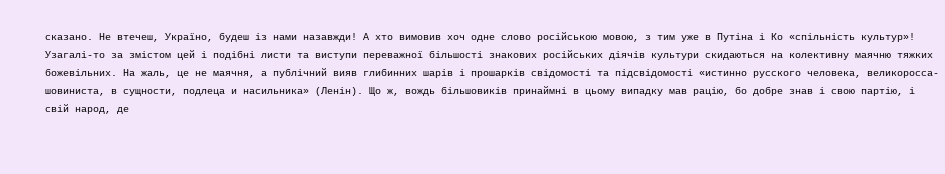сказано. Не втечеш, Україно, будеш із нами назавжди! А хто вимовив хоч одне слово російською мовою, з тим уже в Путіна і Ко «спільність культур»!
Узагалі-то за змістом цей і подібні листи та виступи переважної більшості знакових російських діячів культури скидаються на колективну маячню тяжких божевільних. На жаль, це не маячня, а публічний вияв глибинних шарів і прошарків свідомості та підсвідомості «истинно русского человека, великоросса-шовиниста, в сущности, подлеца и насильника» (Ленін). Що ж, вождь більшовиків принаймні в цьому випадку мав рацію, бо добре знав і свою партію, і свій народ, де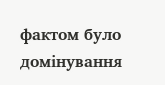фактом було домінування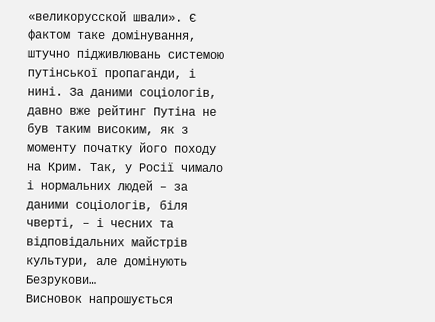«великорусской швали». Є фактом таке домінування, штучно підживлювань системою путінської пропаганди, і нині. За даними соціологів, давно вже рейтинг Путіна не був таким високим, як з моменту початку його походу на Крим. Так, у Росії чимало і нормальних людей – за даними соціологів, біля чверті, – і чесних та відповідальних майстрів культури, але домінують Безрукови…
Висновок напрошується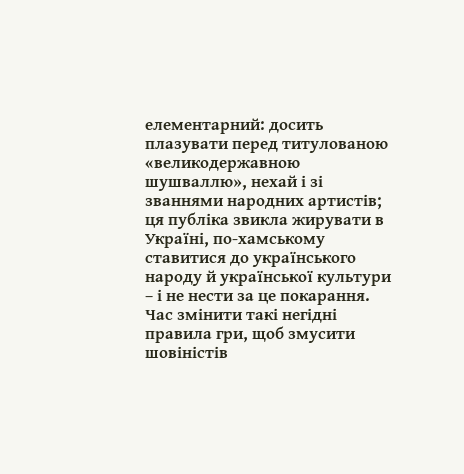елементарний: досить плазувати перед титулованою «великодержавною шушваллю», нехай і зі званнями народних артистів; ця публіка звикла жирувати в Україні, по-хамському ставитися до українського народу й української культури – і не нести за це покарання. Час змінити такі негідні правила гри, щоб змусити шовіністів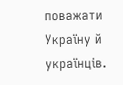поважати Україну й українців.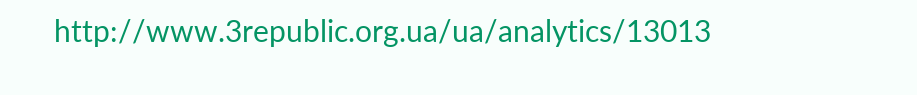http://www.3republic.org.ua/ua/analytics/13013